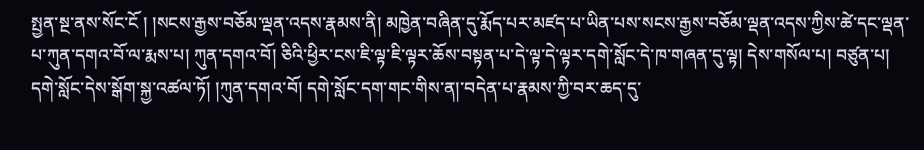སྤྱན་སྔ་ནས་སོང་ངོ ། །སངས་རྒྱས་བཅོམ་ལྡན་འདས་རྣམས་ནི། མཁྱེན་བཞིན་དུ་རྨོད་པར་མཛད་པ་ཡིན་པས་སངས་རྒྱས་བཅོམ་ལྡན་འདས་ཀྱིས་ཚེ་དང་ལྡན་པ་ཀུན་དགའ་བོ་ལ་རྨས་པ། ཀུན་དགའ་བོ། ཅིའི་ཕྱིར་ངས་ཇི་ལྟ་ཇི་ལྟར་ཆོས་བསྟན་པ་དེ་ལྟ་དེ་ལྟར་དགེ་སློང་དེ་ཁ་གཞན་དུ་ལྟ། དེས་གསོལ་པ། བཙུན་པ། དགེ་སློང་དེས་སྒོག་སྐྱ་འཚལ་ཏོ། །ཀུན་དགའ་བོ། དགེ་སློང་དག་གང་གིས་ན།་བདེན་པ་རྣམས་ཀྱི་བར་ཆད་དུ་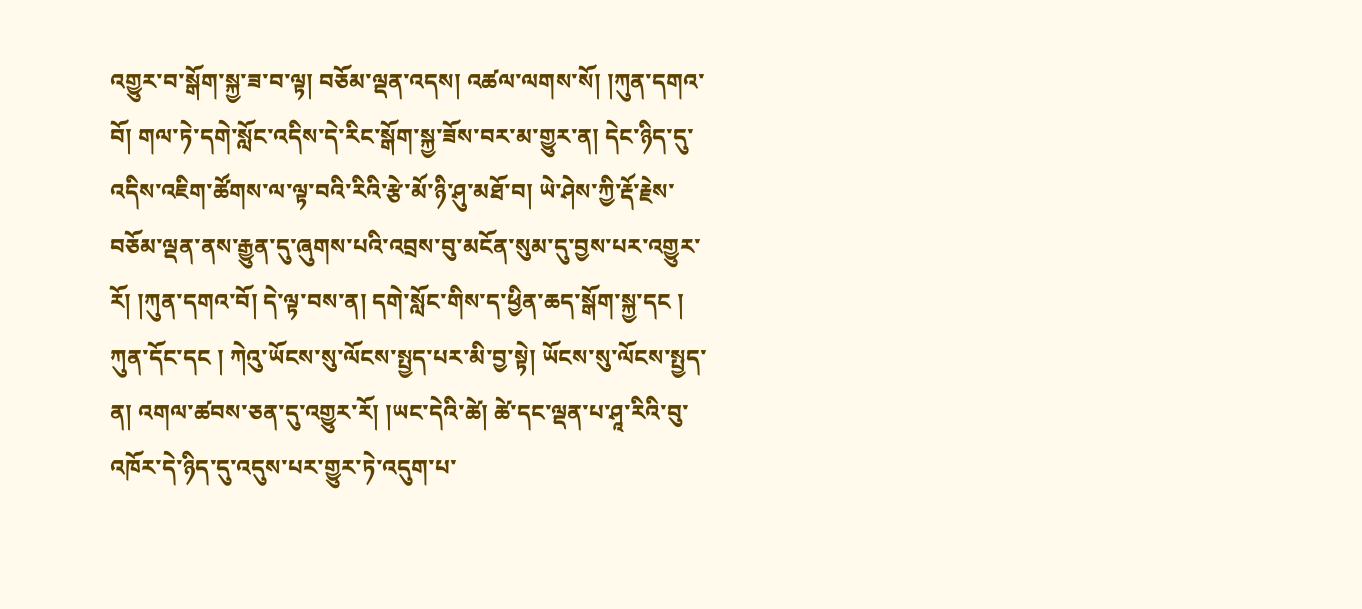འགྱུར་བ་སྒོག་སྐྱ་ཟ་བ་ལྟ། བཅོམ་ལྡན་འདས། འཚལ་ལགས་སོ། །ཀུན་དགའ་བོ། གལ་ཏེ་དགེ་སློང་འདིས་དེ་རིང་སྒོག་སྐྱ་ཟོས་བར་མ་གྱུར་ན། དེང་ཉིད་དུ་འདིས་འཇིག་ཚོགས་ལ་ལྟ་བའི་རིའི་རྩེ་མོ་ཉི་ཤུ་མཐོ་བ། ཡེ་ཤེས་ཀྱི་རྡོ་རྗེས་བཅོམ་ལྡན་ནས་རྒྱུན་དུ་ཞུགས་པའི་འབྲས་བུ་མངོན་སུམ་དུ་བྱས་པར་འགྱུར་རོ། །ཀུན་དགའ་བོ། དེ་ལྟ་བས་ན། དགེ་སློང་གིས་ད་ཕྱིན་ཆད་སྒོག་སྐྱ་དང ། ཀུན་དོང་དང ། ཀེའུ་ཡོངས་སུ་ལོངས་སྤྱད་པར་མི་བྱ་སྟེ། ཡོངས་སུ་ལོངས་སྤྱད་ན། འགལ་ཚབས་ཅན་དུ་འགྱུར་རོ། །ཡང་དེའི་ཚེ། ཚེ་དང་ལྡན་པ་ཤཱ་རིའི་བུ་འཁོར་དེ་ཉིད་དུ་འདུས་པར་གྱུར་ཏེ་འདུག་པ་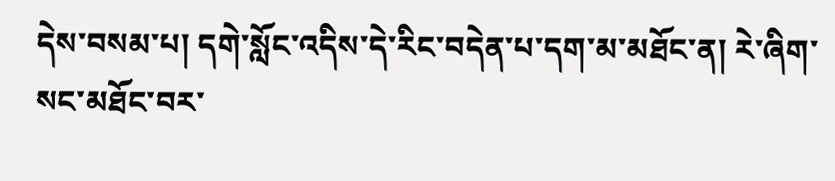དེས་བསམ་པ། དགེ་སློང་འདིས་དེ་རིང་བདེན་པ་དག་མ་མཐོང་ན། རེ་ཞིག་སང་མཐོང་བར་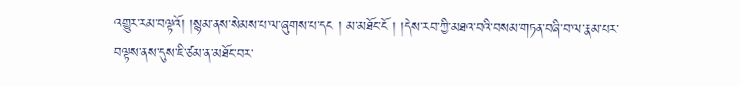འགྱུར་རམ་བལྟའོ། །སྙམ་ནས་སེམས་པ་ལ་ཞུགས་པ་དང ། མ་མཐོང་ངོ ། །དེས་རབ་ཀྱི་མཐའ་བའི་བསམ་གཏན་བཞི་བ་ལ་རྣམ་པར་བལྟས་ནས་དུས་ཇི་ཙམ་ན་མཐོང་བར་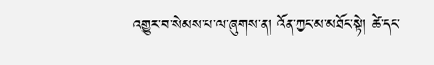འགྱུར་བ་སེམས་པ་ལ་ཞུགས་ན། འོན་ཀྱང་མ་མཐོང་སྟེ། ཚེ་དང་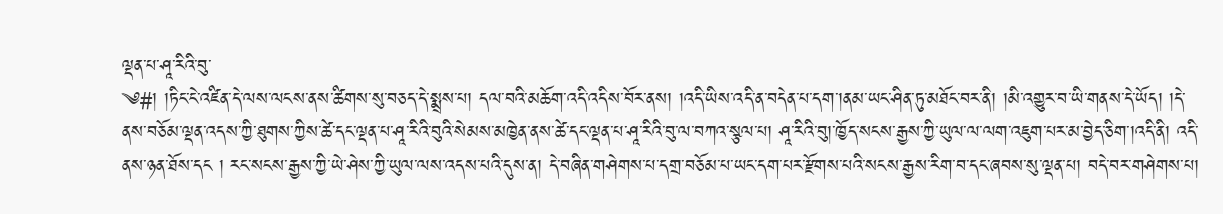ལྡན་པ་ཤཱ་རིའི་བུ་
༄#། །ཏིང་ངེ་འཛིན་དེ་ལས་ལངས་ནས་ཚིགས་སུ་བཅད་དེ་སྨྲས་པ། དལ་བའི་མཆོག་འདི་འདིས་བོར་ནས། །འདི་ཡིས་འདི་ན་བདེན་པ་དག་།ནམ་ཡང་ཤིན་ཏུ་མཐོང་བར་ནི། །མི་འགྱུར་བ་ཡི་གནས་དེ་ཡོད། །དེ་ནས་བཅོམ་ལྡན་འདས་ཀྱི་ཐུགས་ཀྱིས་ཚེ་དང་ལྡན་པ་ཤཱ་རིའི་བུའི་སེམས་མཁྱེན་ནས་ཚེ་དང་ལྡན་པ་ཤཱ་རིའི་བུ་ལ་བཀའ་སྩལ་པ། ཤཱ་རིའི་བུ།་ཁྱོད་སངས་རྒྱས་ཀྱི་ཡུལ་ལ་ལག་འཇུག་པར་མ་བྱེད་ཅིག་།འདི་ནི། འདི་ནས་ཉན་ཐོས་དང ། རང་སངས་རྒྱས་ཀྱི་ཡེ་ཤེས་ཀྱི་ཡུལ་ལས་འདས་པའི་དུས་ན། དེ་བཞིན་གཤེགས་པ་དགྲ་བཅོམ་པ་ཡང་དག་པར་རྫོགས་པའི་སངས་རྒྱས་རིག་བ་དང་ཞབས་སུ་ལྡན་པ། བདེ་བར་གཤེགས་པ།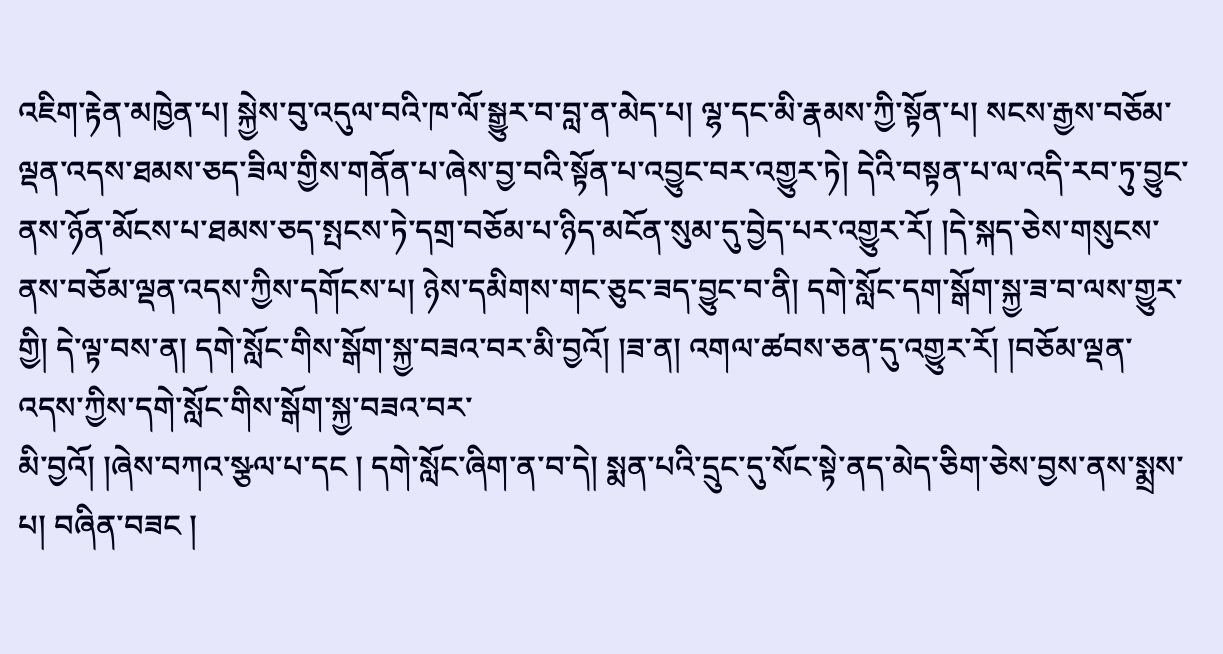འཇིག་རྟེན་མཁྱེན་པ། སྐྱེས་བུ་འདུལ་བའི་ཁ་ལོ་སྒྱུར་བ་བླ་ན་མེད་པ། ལྷ་དང་མི་རྣམས་ཀྱི་སྟོན་པ། སངས་རྒྱས་བཅོམ་ལྡན་འདས་ཐམས་ཅད་ཟིལ་གྱིས་གནོན་པ་ཞེས་བྱ་བའི་སྟོན་པ་འབྱུང་བར་འགྱུར་ཏེ། དེའི་བསྟན་པ་ལ་འདི་རབ་ཏུ་བྱུང་ནས་ཉོན་མོངས་པ་ཐམས་ཅད་སྤངས་ཏེ་དགྲ་བཅོམ་པ་ཉིད་མངོན་སུམ་དུ་བྱེད་པར་འགྱུར་རོ། །དེ་སྐད་ཅེས་གསུངས་ནས་བཅོམ་ལྡན་འདས་ཀྱིས་དགོངས་པ། ཉེས་དམིགས་གང་ཅུང་ཟད་བྱུང་བ་ནི། དགེ་སློང་དག་སྒོག་སྐྱ་ཟ་བ་ལས་གྱུར་གྱི། དེ་ལྟ་བས་ན། དགེ་སློང་གིས་སྒོག་སྐྱ་བཟའ་བར་མི་བྱའོ། །ཟ་ན། འགལ་ཚབས་ཅན་དུ་འགྱུར་རོ། །བཅོམ་ལྡན་འདས་ཀྱིས་དགེ་སློང་གིས་སྒོག་སྐྱ་བཟའ་བར་
མི་བྱའོ། །ཞེས་བཀའ་སྩལ་པ་དང ། དགེ་སློང་ཞིག་ན་བ་དེ། སྨན་པའི་དྲུང་དུ་སོང་སྟེ་ནད་མེད་ཅིག་ཅེས་བྱས་ནས་སྨྲས་པ། བཞིན་བཟང །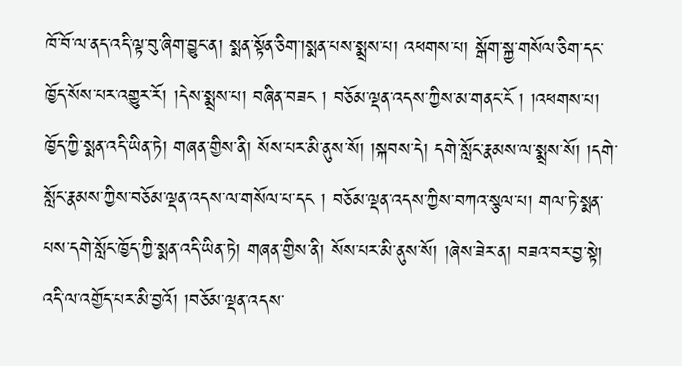ཁོ་བོ་ལ་ནད་འདི་ལྟ་བུ་ཞིག་བྱུང་ན། སྨན་སྟོན་ཅིག་།སྨན་པས་སྨྲས་པ། འཕགས་པ། སྒོག་སྐྱ་གསོལ་ཅིག་དང་ཁྱོད་སོས་པར་འགྱུར་རོ། །དེས་སྨྲས་པ། བཞིན་བཟང ། བཅོམ་ལྡན་འདས་ཀྱིས་མ་གནང་ངོ ། །འཕགས་པ། ཁྱོད་ཀྱི་སྨན་འདི་ཡིན་ཏེ། གཞན་གྱིས་ནི། སོས་པར་མི་ནུས་སོ། །སྐབས་དེ། དགེ་སློང་རྣམས་ལ་སྨྲས་སོ། །དགེ་སློང་རྣམས་ཀྱིས་བཅོམ་ལྡན་འདས་ལ་གསོལ་པ་དང ། བཅོམ་ལྡན་འདས་ཀྱིས་བཀའ་སྩལ་པ། གལ་ཏེ་སྨན་པས་དགེ་སློང་ཁྱོད་ཀྱི་སྨན་འདི་ཡིན་ཏེ། གཞན་གྱིས་ནི། སོས་པར་མི་ནུས་སོ། །ཞེས་ཟེར་ན། བཟའ་བར་བྱ་སྟེ། འདི་ལ་འགྱོད་པར་མི་བྱའོ། །བཅོམ་ལྡན་འདས་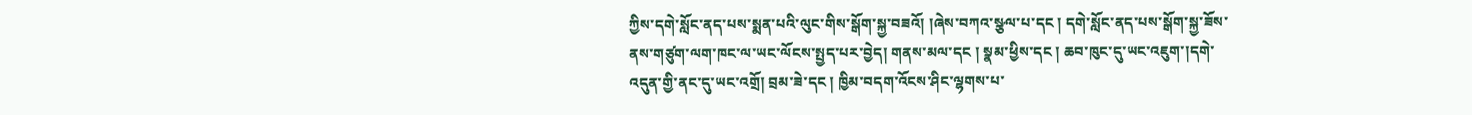ཀྱིས་དགེ་སློང་ནད་པས་སྨན་པའི་ལུང་གིས་སྒོག་སྐྱ་བཟའོ། །ཞེས་བཀའ་སྩལ་པ་དང ། དགེ་སློང་ནད་པས་སྒོག་སྐྱ་ཟོས་ནས་གཙུག་ལག་ཁང་ལ་ཡང་ལོངས་སྤྱད་པར་བྱེད། གནས་མལ་དང ། སྣམ་ཕྱིས་དང ། ཆབ་ཁུང་དུ་ཡང་འཇུག་།དགེ་འདུན་གྱི་ནང་དུ་ཡང་འགྲོ། བྲམ་ཟེ་དང ། ཁྱིམ་བདག་འོངས་ཤིང་ལྷགས་པ་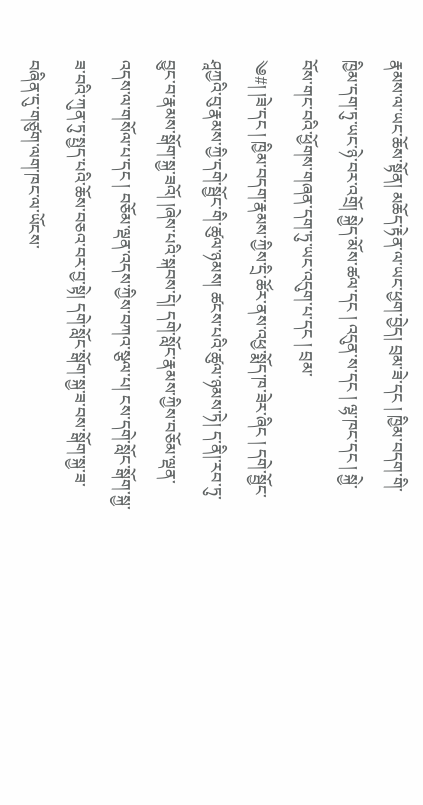རྣམས་ལ་ཡང་ཆོས་སྟོན། མཆོད་རྟེན་ལ་ཡང་ཕྱག་བྱེད། བྲམ་ཟེ་དང ། ཁྱིམ་བདག་གི་ཁྱིམ་དག་ཏུ་ཡང་ཉེ་བར་འགྲོ། སྐྱེད་མོས་ཚལ་དང ། འདུན་ས་དང ། ལྷ་ཁང་དང ། སྐྱེ་བོས་གང་བའི་ཕྱོགས་གཞན་དག་ཏུ་ཡང་འདུག་པ་དང ། བྲམ་
༄#། །ཟེ་དང ། ཁྱིམ་བདག་རྣམས་ཀྱིས་དྲི་ཚོར་ནས་འཕྱ་སྨོད་ཁ་ཟེར་ཞིང ། དགེ་སྦྱོང་ཤཱཀྱའི་བུ་རྣམས་ཀྱི་དགེ་སྦྱོང་གི་ཚུལ་ཉམས། ཚངས་པའི་ཚུལ་ཉམས་ཏེ། ད་ནི།་རབ་ཏུ་བྱུང་བ་རྣམས་སྒོག་སྐྱ་ཟའོ། །ཞེས་པའི་སྐབས་དེ། དགེ་སློང་རྣམས་ཀྱིས་བཅོམ་ལྡན་འདས་ལ་གསོལ་པ་དང ། བཅོམ་ལྡན་འདས་ཀྱིས་བཀའ་སྩལ་པ། ངས་དགེ་སློང་སྒོག་སྐྱ་ཟ་བའི་ཀུན་ཏུ་སྤྱད་པའི་ཆོས་བཅའ་བར་བྱ་སྟེ། དགེ་སློང་སྒོག་སྐྱ་ཟ་བས་སྒོག་སྐྱ་ཟ་བཞིན་དུ་གཙུག་ལག་ཁང་ལ་ཡོངས་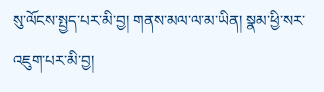སུ་ལོངས་སྤྱད་པར་མི་བྱ། གནས་མལ་ལ་མ་ཡིན། སྣམ་ཕྱི་སར་འཇུག་པར་མི་བྱ།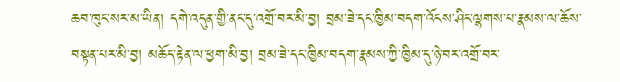ཆབ་ཁུང་སར་མ་ཡིན། དགེ་འདུན་གྱི་ནང་དུ་འགྲོ་བར་མི་བྱ། བྲམ་ཟེ་དང་ཁྱིམ་བདག་འོངས་ཤིང་ལྷགས་པ་རྣམས་ལ་ཆོས་བསྟན་པར་མི་བྱ། མཆོད་རྟེན་ལ་ཕྱག་མི་བྱ། བྲམ་ཟེ་དང་ཁྱིམ་བདག་རྣམས་ཀྱི་ཁྱིམ་དུ་ཉེ་བར་འགྲོ་བར་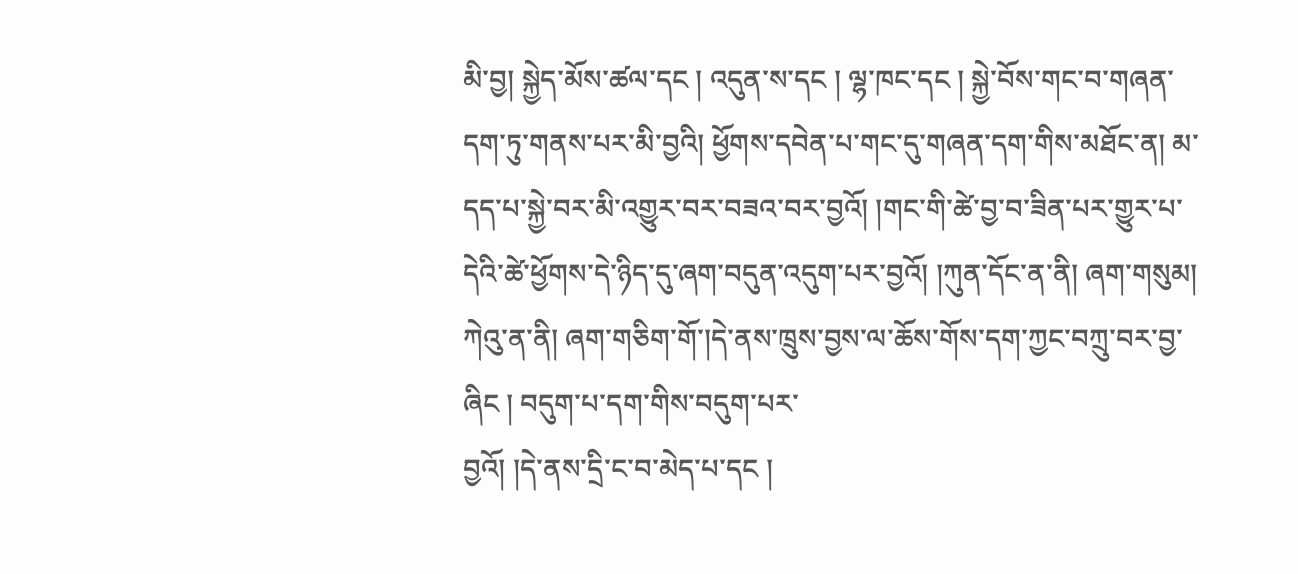མི་བྱ། སྐྱེད་མོས་ཚལ་དང ། འདུན་ས་དང ། ལྷ་ཁང་དང ། སྐྱེ་བོས་གང་བ་གཞན་དག་ཏུ་གནས་པར་མི་བྱའི། ཕྱོགས་དབེན་པ་གང་དུ་གཞན་དག་གིས་མཐོང་ན། མ་དད་པ་སྐྱེ་བར་མི་འགྱུར་བར་བཟའ་བར་བྱའོ། །གང་གི་ཚེ་བྱ་བ་ཟིན་པར་གྱུར་པ་དེའི་ཚེ་ཕྱོགས་དེ་ཉིད་དུ་ཞག་བདུན་འདུག་པར་བྱའོ། །ཀུན་དོང་ན་ནི། ཞག་གསུམ། ཀེའུ་ན་ནི། ཞག་གཅིག་གོ་།དེ་ནས་ཁྲུས་བྱས་ལ་ཆོས་གོས་དག་ཀྱང་བཀྲུ་བར་བྱ་ཞིང ། བདུག་པ་དག་གིས་བདུག་པར་
བྱའོ། །དེ་ནས་དྲི་ང་བ་མེད་པ་དང །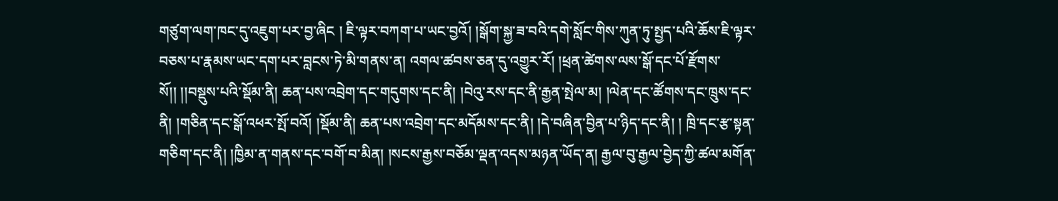གཙུག་ལག་ཁང་དུ་འཇུག་པར་བྱ་ཞིང ། ཇི་ལྟར་བཀག་པ་ཡང་བྱའོ། །སྒོག་སྐྱ་ཟ་བའི་དགེ་སློང་གིས་ཀུན་ཏུ་སྤྱད་པའི་ཆོས་ཇི་ལྟར་བཅས་པ་རྣམས་ཡང་དག་པར་བླངས་ཏེ་མི་གནས་ན། འགལ་ཚབས་ཅན་དུ་འགྱུར་རོ། །ཕྲན་ཚེགས་ལས་སྒོ་དང་པོ་རྫོགས་སོ།། །།བསྡུས་པའི་སྡོམ་ནི། ཆན་པས་འབྲེག་དང་གདུགས་དང་ནི། །བེའུ་རས་དང་ནི་རྒྱན་སྤེལ་མ། །ལེན་དང་ཚོགས་དང་ཁྲུས་དང་ནི། །གཅིན་དང་སྒོ་འཕར་སྤོ་བའོ། །སྡོམ་ནི། ཆན་པས་འབྲེག་དང་མདོམས་དང་ནི། །དེ་བཞིན་བྱིན་པ་ཉིད་དང་ནི། ། ཁྲི་དང་རྩ་སྟན་གཅིག་དང་ནི། །ཁྱིམ་ན་གནས་དང་བགོ་བ་མིན། །སངས་རྒྱས་བཅོམ་ལྡན་འདས་མཉན་ཡོད་ན། རྒྱལ་བུ་རྒྱལ་བྱེད་ཀྱི་ཚལ་མགོན་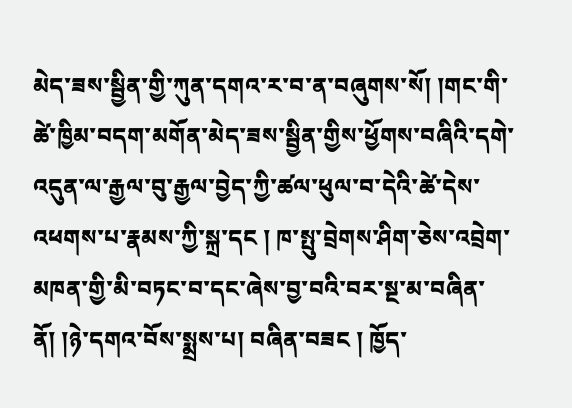མེད་ཟས་སྦྱིན་གྱི་ཀུན་དགའ་ར་བ་ན་བཞུགས་སོ། །གང་གི་ཚེ་ཁྱིམ་བདག་མགོན་མེད་ཟས་སྦྱིན་གྱིས་ཕྱོགས་བཞིའི་དགེ་འདུན་ལ་རྒྱལ་བུ་རྒྱལ་བྱེད་ཀྱི་ཚལ་ཕུལ་བ་དེའི་ཚེ་དེས་འཕགས་པ་རྣམས་ཀྱི་སྐྲ་དང ། ཁ་སྤུ་བྲེགས་ཤིག་ཅེས་འབྲེག་མཁན་གྱི་མི་བཏང་བ་དང་ཞེས་བྱ་བའི་བར་སྔ་མ་བཞིན་ནོ། །ཉེ་དགའ་བོས་སྨྲས་པ། བཞིན་བཟང ། ཁྱོད་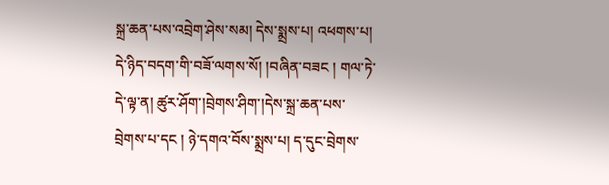སྐྲ་ཆན་པས་འབྲེག་ཤེས་སམ། དེས་སྨྲས་པ། འཕགས་པ། དེ་ཉིད་བདག་གི་བཟོ་ལགས་སོ། །བཞིན་བཟང ། གལ་ཏེ་དེ་ལྟ་ན། ཚུར་ཤོག་།བྲེགས་ཤིག་།དེས་སྐྲ་ཆན་པས་བྲེགས་པ་དང ། ཉེ་དགའ་བོས་སྨྲས་པ། ད་དུང་བྲེགས་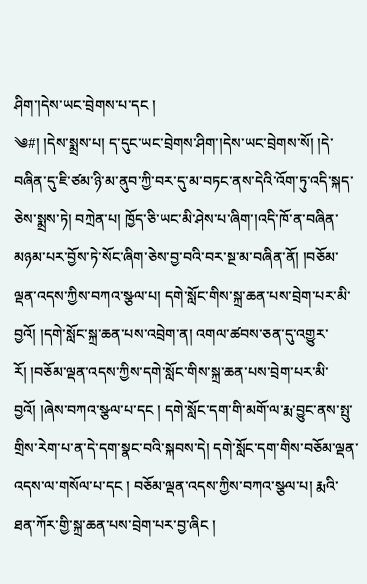ཤིག་།དེས་ཡང་བྲེགས་པ་དང །
༄#། །དེས་སྨྲས་པ། ད་དུང་ཡང་བྲེགས་ཤིག་།དེས་ཡང་བྲེགས་སོ། །དེ་བཞིན་དུ་ཇི་ཙམ་ཉི་མ་ནུབ་ཀྱི་བར་དུ་མ་བཏང་ནས་དེའི་འོག་ཏུ་འདི་སྐད་ཅེས་སྨྲས་ཏེ། བཀྲེན་པ། ཁྱོད་ཅི་ཡང་མི་ཤེས་པ་ཞིག་།འདི་ཁོ་ན་བཞིན་མཉམ་པར་བྱོས་ཏེ་སོང་ཞིག་ཅེས་བྱ་བའི་བར་སྔ་མ་བཞིན་ནོ། །བཅོམ་ལྡན་འདས་ཀྱིས་བཀའ་སྩལ་པ། དགེ་སློང་གིས་སྐྲ་ཆན་པས་བྲེག་པར་མི་བྱའོ། །དགེ་སློང་སྐྲ་ཆན་པས་འབྲེག་ན། འགལ་ཚབས་ཅན་དུ་འགྱུར་རོ། །བཅོམ་ལྡན་འདས་ཀྱིས་དགེ་སློང་གིས་སྐྲ་ཆན་པས་བྲེག་པར་མི་བྱའོ། །ཞེས་བཀའ་སྩལ་པ་དང ། དགེ་སློང་དག་གི་མགོ་ལ་རྨ་བྱུང་ནས་སྤུ་གྲིས་རེག་པ་ན་དེ་དག་སྣང་བའི་སྐབས་དེ། དགེ་སློང་དག་གིས་བཅོམ་ལྡན་འདས་ལ་གསོལ་པ་དང ། བཅོམ་ལྡན་འདས་ཀྱིས་བཀའ་སྩལ་པ། རྨའི་ཐན་ཀོར་གྱི་སྐྲ་ཆན་པས་བྲེག་པར་བྱ་ཞིང །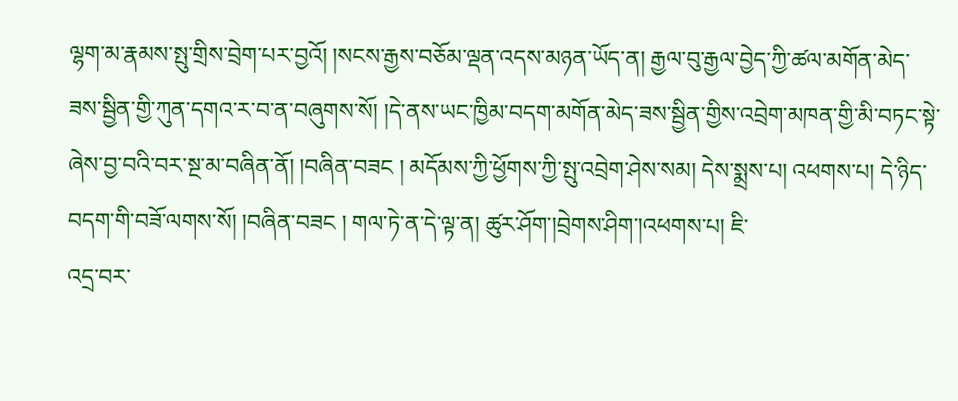ལྷག་མ་རྣམས་སྤུ་གྲིས་བྲེག་པར་བྱའོ། །སངས་རྒྱས་བཅོམ་ལྡན་འདས་མཉན་ཡོད་ན། རྒྱལ་བུ་རྒྱལ་བྱེད་ཀྱི་ཚལ་མགོན་མེད་ཟས་སྦྱིན་གྱི་ཀུན་དགའ་ར་བ་ན་བཞུགས་སོ། །དེ་ནས་ཡང་ཁྱིམ་བདག་མགོན་མེད་ཟས་སྦྱིན་གྱིས་འབྲེག་མཁན་གྱི་མི་བཏང་སྟེ་ཞེས་བྱ་བའི་བར་སྔ་མ་བཞིན་ནོ། །བཞིན་བཟང ། མདོམས་ཀྱི་ཕྱོགས་ཀྱི་སྤུ་འབྲེག་ཤེས་སམ། དེས་སྨྲས་པ། འཕགས་པ། དེ་ཉིད་བདག་གི་བཟོ་ལགས་སོ། །བཞིན་བཟང ། གལ་ཏེ་ན་དེ་ལྟ་ན། ཚུར་ཤོག་།བྲེགས་ཤིག་།འཕགས་པ། ཇི་
འདྲ་བར་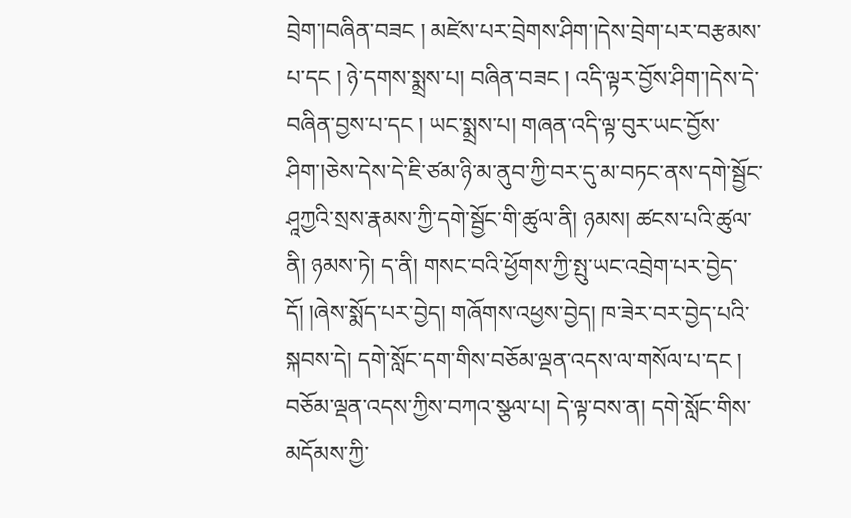བྲེག་།བཞིན་བཟང ། མཛེས་པར་བྲེགས་ཤིག་།དེས་བྲེག་པར་བརྩམས་པ་དང ། ཉེ་དགས་སྨྲས་པ། བཞིན་བཟང ། འདི་ལྟར་བྱོས་ཤིག་།དེས་དེ་བཞིན་བྱས་པ་དང ། ཡང་སྨྲས་པ། གཞན་འདི་ལྟ་བུར་ཡང་བྱོས་ཤིག་།ཅེས་དེས་དེ་ཇི་ཙམ་ཉི་མ་ནུབ་ཀྱི་བར་དུ་མ་བཏང་ནས་དགེ་སྦྱོང་ཤཱཀྱའི་སྲས་རྣམས་ཀྱི་དགེ་སྦྱོང་གི་ཚུལ་ནི། ཉམས། ཚངས་པའི་ཚུལ་ནི། ཉམས་ཏེ། ད་ནི། གསང་བའི་ཕྱོགས་ཀྱི་སྤུ་ཡང་འབྲེག་པར་བྱེད་དོ། །ཞེས་སྨོད་པར་བྱེད། གཞོགས་འཕྱས་བྱེད། ཁ་ཟེར་བར་བྱེད་པའི་སྐབས་དེ། དགེ་སློང་དག་གིས་བཅོམ་ལྡན་འདས་ལ་གསོལ་པ་དང ། བཅོམ་ལྡན་འདས་ཀྱིས་བཀའ་སྩལ་པ། དེ་ལྟ་བས་ན། དགེ་སློང་གིས་མདོམས་ཀྱི་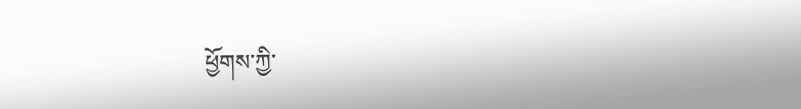ཕྱོགས་ཀྱི་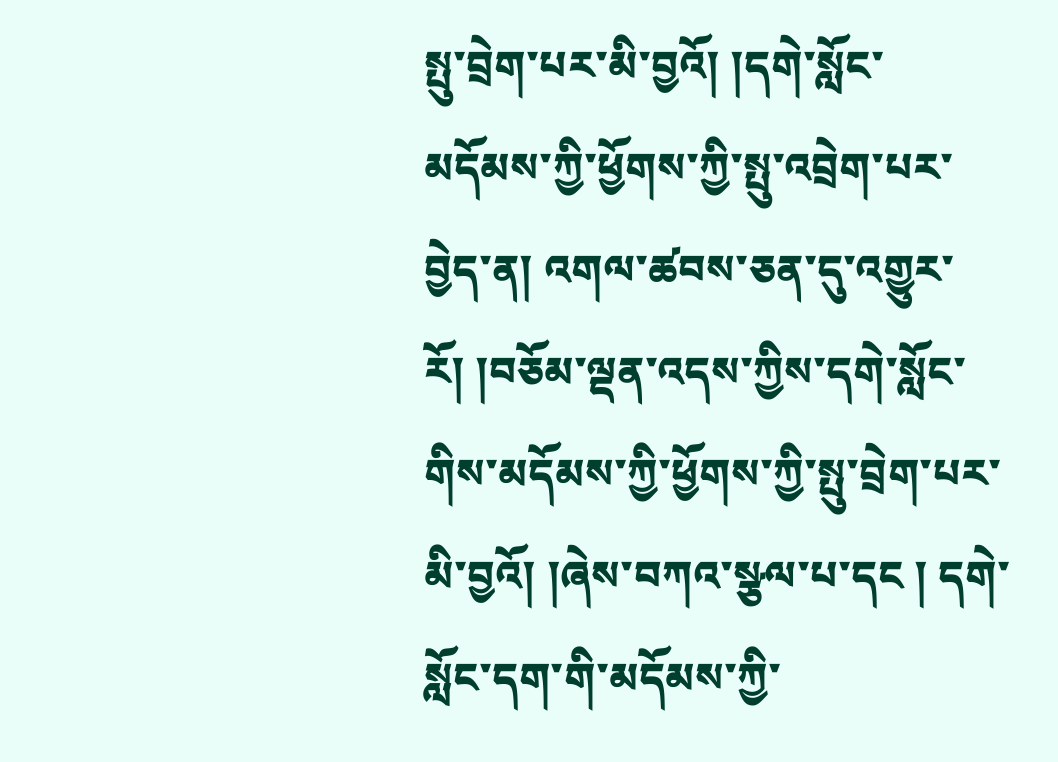སྤུ་བྲེག་པར་མི་བྱའོ། །དགེ་སློང་མདོམས་ཀྱི་ཕྱོགས་ཀྱི་སྤུ་འབྲེག་པར་བྱེད་ན། འགལ་ཚབས་ཅན་དུ་འགྱུར་རོ། །བཅོམ་ལྡན་འདས་ཀྱིས་དགེ་སློང་གིས་མདོམས་ཀྱི་ཕྱོགས་ཀྱི་སྤུ་བྲེག་པར་མི་བྱའོ། །ཞེས་བཀའ་སྩལ་པ་དང ། དགེ་སློང་དག་གི་མདོམས་ཀྱི་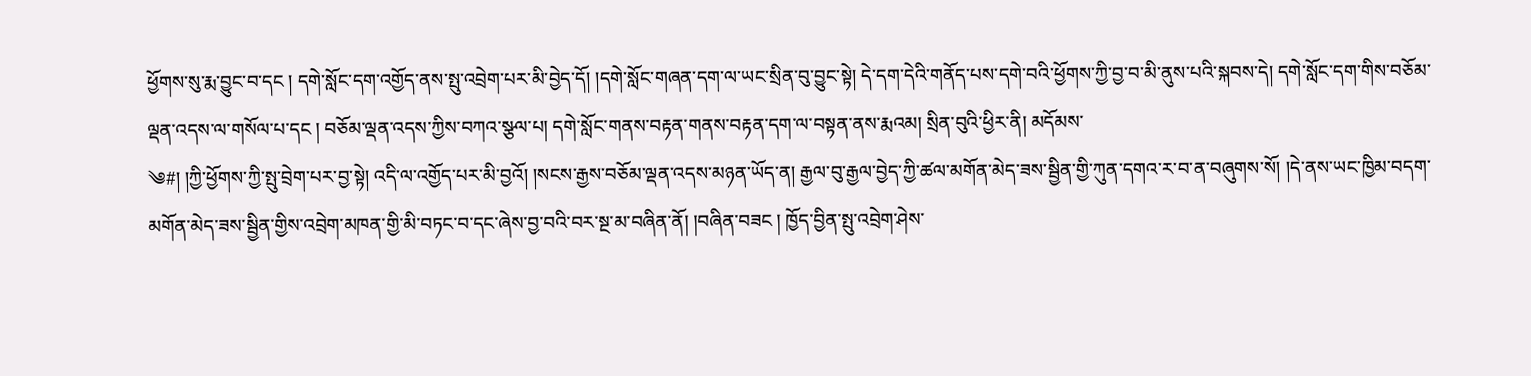ཕྱོགས་སུ་རྨ་བྱུང་བ་དང ། དགེ་སློང་དག་འགྱོད་ནས་སྤུ་འབྲེག་པར་མི་བྱེད་དོ། །དགེ་སློང་གཞན་དག་ལ་ཡང་སྲིན་བུ་བྱུང་སྟེ། དེ་དག་དེའི་གནོད་པས་དགེ་བའི་ཕྱོགས་ཀྱི་བྱ་བ་མི་ནུས་པའི་སྐབས་དེ། དགེ་སློང་དག་གིས་བཅོམ་ལྡན་འདས་ལ་གསོལ་པ་དང ། བཅོམ་ལྡན་འདས་ཀྱིས་བཀའ་སྩལ་པ། དགེ་སློང་གནས་བརྟན་གནས་བརྟན་དག་ལ་བསྟན་ནས་རྨའམ། སྲིན་བུའི་ཕྱིར་ནི། མདོམས་
༄#། །ཀྱི་ཕྱོགས་ཀྱི་སྤུ་བྲེག་པར་བྱ་སྟེ། འདི་ལ་འགྱོད་པར་མི་བྱའོ། །སངས་རྒྱས་བཅོམ་ལྡན་འདས་མཉན་ཡོད་ན། རྒྱལ་བུ་རྒྱལ་བྱེད་ཀྱི་ཚལ་མགོན་མེད་ཟས་སྦྱིན་གྱི་ཀུན་དགའ་ར་བ་ན་བཞུགས་སོ། །དེ་ནས་ཡང་ཁྱིམ་བདག་མགོན་མེད་ཟས་སྦྱིན་གྱིས་འབྲེག་མཁན་གྱི་མི་བཏང་བ་དང་ཞེས་བྱ་བའི་བར་སྔ་མ་བཞིན་ནོ། །བཞིན་བཟང ། ཁྱོད་བྱིན་སྤུ་འབྲེག་ཤེས་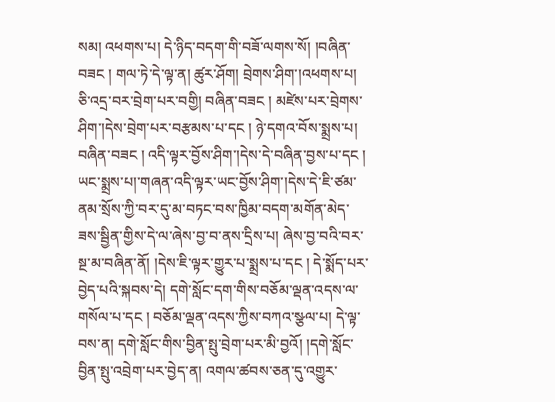སམ། འཕགས་པ། དེ་ཉིད་བདག་གི་བཟོ་ལགས་སོ། །བཞིན་བཟང ། གལ་ཏེ་དེ་ལྟ་ན། ཚུར་ཤོག། བྲེགས་ཤིག་།འཕགས་པ། ཅི་འདྲ་བར་བྲེག་པར་བགྱི། བཞིན་བཟང ། མཛེས་པར་བྲེགས་ཤིག་།དེས་བྲེག་པར་བརྩམས་པ་དང ། ཉེ་དགའ་བོས་སྨྲས་པ། བཞིན་བཟང ། འདི་ལྟར་བྱོས་ཤིག་།དེས་དེ་བཞིན་བྱས་པ་དང ། ཡང་སྨྲས་པ།་གཞན་འདི་ལྟར་ཡང་བྱོས་ཤིག་།དེས་དེ་ཇི་ཙམ་ནམ་སྲོས་ཀྱི་བར་དུ་མ་བཏང་བས་ཁྱིམ་བདག་མགོན་མེད་ཟས་སྦྱིན་གྱིས་དེ་ལ་ཞེས་བྱ་བ་ནས་དྲིས་པ། ཞེས་བྱ་བའི་བར་སྔ་མ་བཞིན་ནོ། །དེས་ཇི་ལྟར་གྱུར་པ་སྨྲས་པ་དང ། དེ་སྨོད་པར་བྱེད་པའི་སྐབས་དེ། དགེ་སློང་དག་གིས་བཅོམ་ལྡན་འདས་ལ་གསོལ་པ་དང ། བཅོམ་ལྡན་འདས་ཀྱིས་བཀའ་སྩལ་པ། དེ་ལྟ་བས་ན། དགེ་སློང་གིས་བྱིན་སྤུ་བྲེག་པར་མི་བྱའོ། །དགེ་སློང་བྱིན་སྤུ་འབྲེག་པར་བྱེད་ན། འགལ་ཚབས་ཅན་དུ་འགྱུར་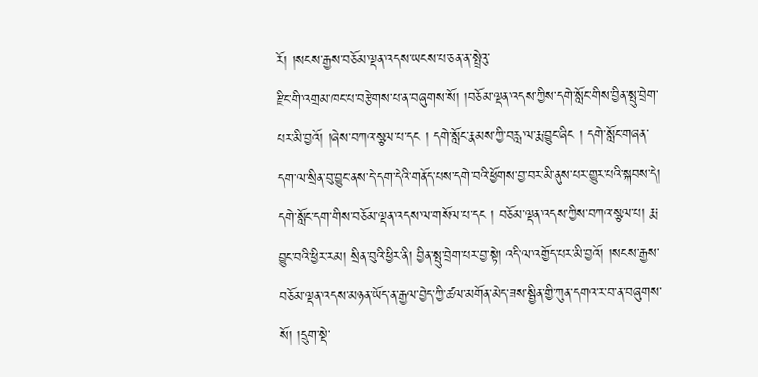རོ། །སངས་རྒྱས་བཅོམ་ལྡན་འདས་ཡངས་པ་ཅན་ན་སྤྲེའུ་
རྫིང་གི་འགྲམ་ཁང་པ་བརྩེགས་པ་ན་བཞུགས་སོ། །བཅོམ་ལྡན་འདས་ཀྱིས་དགེ་སློང་གིས་བྱིན་སྤུ་བྲེག་པར་མི་བྱའོ། །ཞེས་བཀའ་སྩལ་པ་དང ། དགེ་སློང་རྣམས་ཀྱི་བརླ་ལ་རྨ་བྱུང་ཞིང ། དགེ་སློང་གཞན་དག་ལ་སྲིན་བུ་བྱུང་ནས་དེ་དག་དེའི་གནོད་པས་དགེ་བའི་ཕྱོགས་བྱ་བར་མི་ནུས་པར་གྱུར་པའི་སྐབས་དེ། དགེ་སློང་དག་གིས་བཅོམ་ལྡན་འདས་ལ་གསོལ་པ་དང ། བཅོམ་ལྡན་འདས་ཀྱིས་བཀའ་སྩལ་པ། རྨ་བྱུང་བའི་ཕྱིར་རམ། སྲིན་བུའི་ཕྱིར་ནི། བྱིན་སྤུ་བྲེག་པར་བྱ་སྟེ། འདི་ལ་འགྱོད་པར་མི་བྱའོ། །སངས་རྒྱས་བཅོམ་ལྡན་འདས་མཉན་ཡོད་ན་རྒྱལ་བྱེད་ཀྱི་ཚལ་མགོན་མེད་ཟས་སྦྱིན་གྱི་ཀུན་དགའ་ར་བ་ན་བཞུགས་སོ། །དྲུག་སྡེ་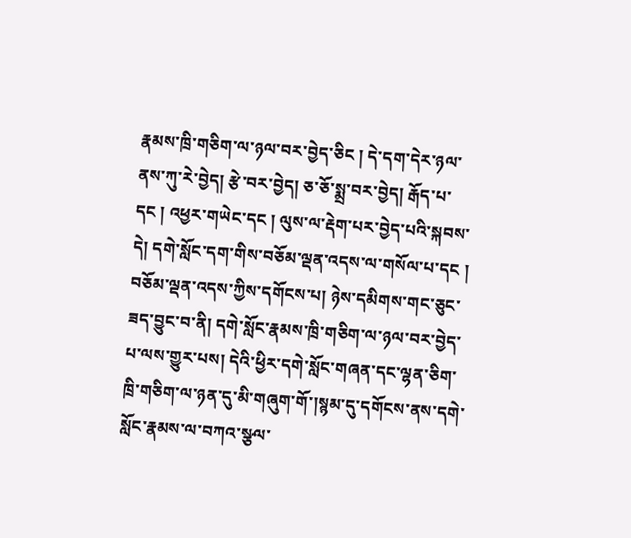རྣམས་ཁྲི་གཅིག་ལ་ཉལ་བར་བྱེད་ཅིང ། དེ་དག་དེར་ཉལ་ནས་ཀུ་རེ་བྱེད། རྩེ་བར་བྱེད། ཅ་ཅོ་སྨྲ་བར་བྱེད། རྒོད་པ་དང ། འཕྱར་གཡེང་དང ། ལུས་ལ་རྡེག་པར་བྱེད་པའི་སྐབས་དེ། དགེ་སློང་དག་གིས་བཅོམ་ལྡན་འདས་ལ་གསོལ་པ་དང ། བཅོམ་ལྡན་འདས་ཀྱིས་དགོངས་པ། ཉེས་དམིགས་གང་ཅུང་ཟད་བྱུང་བ་ནི། དགེ་སློང་རྣམས་ཁྲི་གཅིག་ལ་ཉལ་བར་བྱེད་པ་ལས་གྱུར་པས། དེའི་ཕྱིར་དགེ་སློང་གཞན་དང་ལྷན་ཅིག་ཁྲི་གཅིག་ལ་ཉན་དུ་མི་གཞུག་གོ་།སྙམ་དུ་དགོངས་ནས་དགེ་སློང་རྣམས་ལ་བཀའ་སྩལ་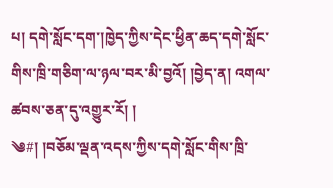པ། དགེ་སློང་དག་།ཁྱེད་ཀྱིས་དེང་ཕྱིན་ཆད་དགེ་སློང་གིས་ཁྲི་གཅིག་ལ་ཉལ་བར་མི་བྱའོ། །བྱེད་ན། འགལ་ཚབས་ཅན་དུ་འགྱུར་རོ། །
༄#། །བཅོམ་ལྡན་འདས་ཀྱིས་དགེ་སློང་གིས་ཁྲི་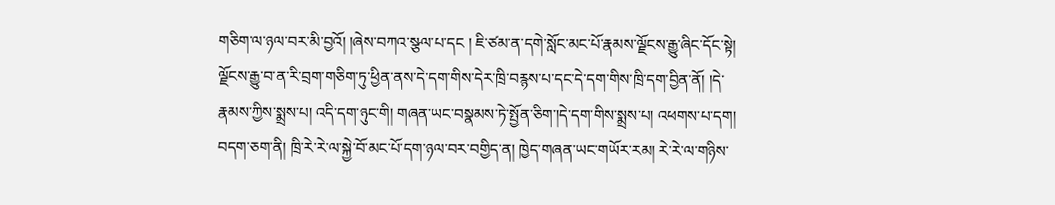གཅིག་ལ་ཉལ་བར་མི་བྱའོ། །ཞེས་བཀའ་སྩལ་པ་དང ། ཇི་ཙམ་ན་དགེ་སློང་མང་པོ་རྣམས་ལྗོངས་རྒྱུ་ཞིང་དོང་སྟེ། ལྗོངས་རྒྱུ་བ་ན་རི་བྲག་གཅིག་ཏུ་ཕྱིན་ནས་དེ་དག་གིས་དེར་ཁྲི་བརྙས་པ་དང་དེ་དག་གིས་ཁྲི་དག་བྱིན་ནོ། །དེ་རྣམས་ཀྱིས་སྨྲས་པ། འདི་དག་ཉུང་གི། གཞན་ཡང་བསྣམས་ཏེ་སྤྱོན་ཅིག་།དེ་དག་གིས་སྨྲས་པ། འཕགས་པ་དག། བདག་ཅག་ནི། ཁྲི་རེ་རེ་ལ་སྐྱེ་བོ་མང་པོ་དག་ཉལ་བར་བགྱིད་ན། ཁྱེད་གཞན་ཡང་གཡོར་རམ། རེ་རེ་ལ་གཉིས་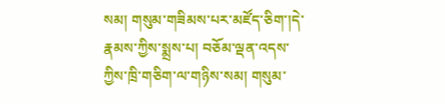སམ། གསུམ་གཟིམས་པར་མཛོད་ཅིག་།དེ་རྣམས་ཀྱིས་སྨྲས་པ། བཅོམ་ལྡན་འདས་ཀྱིས་ཁྲི་གཅིག་ལ་གཉིས་སམ། གསུམ་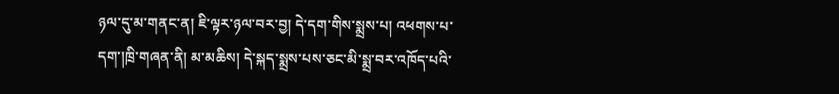ཉལ་དུ་མ་གནང་ན། ཇི་ལྟར་ཉལ་བར་བྱ། དེ་དག་གིས་སྨྲས་པ། འཕགས་པ་དག་།ཁྲི་གཞན་ནི། མ་མཆིས། དེ་སྐད་སྨྲས་པས་ཅང་མི་སྨྲ་བར་འཁོད་པའི་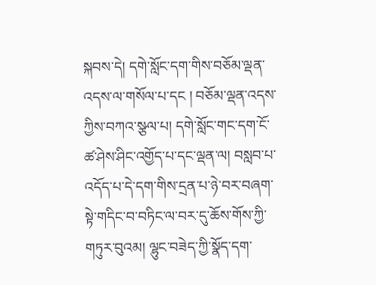སྐབས་དེ། དགེ་སློང་དག་གིས་བཅོམ་ལྡན་འདས་ལ་གསོལ་པ་དང ། བཅོམ་ལྡན་འདས་ཀྱིས་བཀའ་སྩལ་པ། དགེ་སློང་གང་དག་ངོ་ཚ་ཤེས་ཤིང་འགྱོད་པ་དང་ལྡན་ལ། བསླབ་པ་འདོད་པ་དེ་དག་གིས་དྲན་པ་ཉེ་བར་བཞག་སྟེ་གདིང་བ་བཏིང་ལ་བར་དུ་ཆོས་གོས་ཀྱི་གཏུར་བུའམ། ལྷུང་བཟེད་ཀྱི་སྣོད་དག་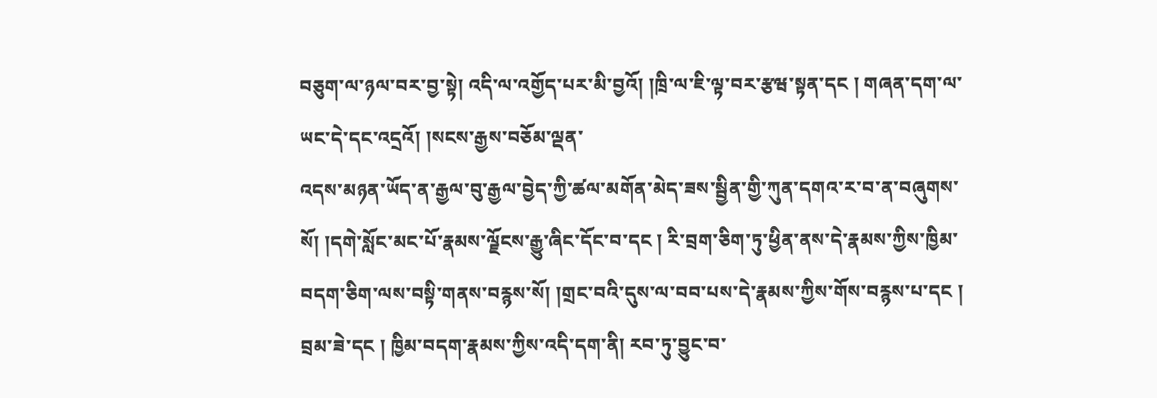བཅུག་ལ་ཉལ་བར་བྱ་སྟེ། འདི་ལ་འགྱོད་པར་མི་བྱའོ། །ཁྲི་ལ་ཇི་ལྟ་བར་རྩཝ་སྟན་དང ། གཞན་དག་ལ་ཡང་དེ་དང་འདྲའོ། །སངས་རྒྱས་བཅོམ་ལྡན་
འདས་མཉན་ཡོད་ན་རྒྱལ་བུ་རྒྱལ་བྱེད་ཀྱི་ཚལ་མགོན་མེད་ཟས་སྦྱིན་གྱི་ཀུན་དགའ་ར་བ་ན་བཞུགས་སོ། །དགེ་སློང་མང་པོ་རྣམས་ལྗོངས་རྒྱུ་ཞིང་དོང་བ་དང ། རི་བྲག་ཅིག་ཏུ་ཕྱིན་ནས་དེ་རྣམས་ཀྱིས་ཁྱིམ་བདག་ཅིག་ལས་བསྟི་གནས་བརྙས་སོ། །གྲང་བའི་དུས་ལ་བབ་པས་དེ་རྣམས་ཀྱིས་གོས་བརྙས་པ་དང ། བྲམ་ཟེ་དང ། ཁྱིམ་བདག་རྣམས་ཀྱིས་འདི་དག་ནི། རབ་ཏུ་བྱུང་བ་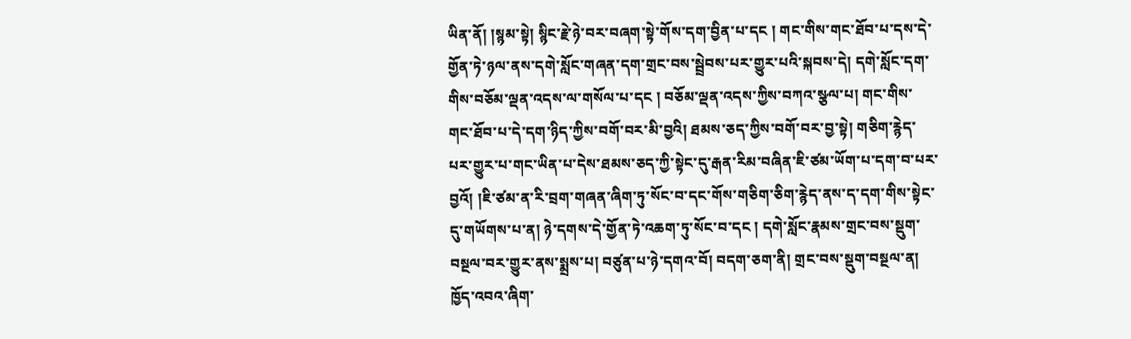ཡིན་ནོ། །སྙམ་སྟེ། སྙིང་རྗེ་ཉེ་བར་བཞག་སྟེ་གོས་དག་བྱིན་པ་དང ། གང་གིས་གང་ཐོབ་པ་དས་དེ་གྱོན་ཏེ་ཉལ་ནས་དགེ་སློང་གཞན་དག་གྲང་བས་སྦྲེབས་པར་གྱུར་པའི་སྐབས་དེ། དགེ་སློང་དག་གིས་བཅོམ་ལྡན་འདས་ལ་གསོལ་པ་དང ། བཅོམ་ལྡན་འདས་ཀྱིས་བཀའ་སྩལ་པ། གང་གིས་གང་ཐོབ་པ་དེ་དག་ཉིད་ཀྱིས་བགོ་བར་མི་བྱའི། ཐམས་ཅད་ཀྱིས་བགོ་བར་བྱ་སྟེ། གཅིག་རྙེད་པར་གྱུར་པ་གང་ཡིན་པ་དེས་ཐམས་ཅད་ཀྱི་སྟེང་དུ་རྒན་རིམ་བཞིན་ཇི་ཙམ་ཡོག་པ་དག་བ་པར་བྱའོ། །ཇི་ཙམ་ན་རི་བྲག་གཞན་ཞིག་ཏུ་སོང་བ་དང་གོས་གཅིག་ཅིག་རྙེད་ནས་ད་དག་གིས་སྟེང་དུ་གཡོགས་པ་ན། ཉེ་དགས་དེ་གྱོན་ཏེ་འཆག་ཏུ་སོང་བ་དང ། དགེ་སློང་རྣམས་གྲང་བས་སྡུག་བསྔལ་བར་གྱུར་ནས་སྨྲས་པ། བཙུན་པ་ཉེ་དགའ་བོ། བདག་ཅག་ནི། གྲང་བས་སྡུག་བསྔལ་ན། ཁྱོད་འབའ་ཞིག་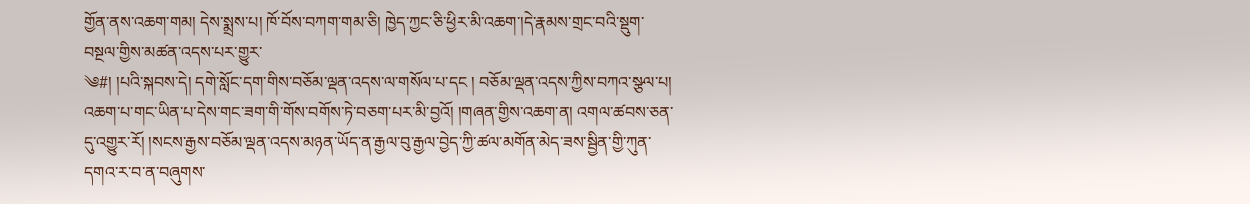གྱོན་ནས་འཆག་གམ། དེས་སྨྲས་པ། ཁོ་བོས་བཀག་གམ་ཅི། ཁྱེད་ཀྱང་ཅི་ཕྱིར་མི་འཆག་།དེ་རྣམས་གྲང་བའི་སྡུག་བསྔལ་གྱིས་མཚན་འདས་པར་གྱུར་
༄#། །པའི་སྐབས་དེ། དགེ་སློང་དག་གིས་བཅོམ་ལྡན་འདས་ལ་གསོལ་པ་དང ། བཅོམ་ལྡན་འདས་ཀྱིས་བཀའ་སྩལ་པ། འཆག་པ་གང་ཡིན་པ་དེས་གང་ཟག་གི་གོས་བགོས་ཏེ་བཅག་པར་མི་བྱའོ། །གཞན་གྱིས་འཆག་ན། འགལ་ཚབས་ཅན་དུ་འགྱུར་རོ། །སངས་རྒྱས་བཅོམ་ལྡན་འདས་མཉན་ཡོད་ན་རྒྱལ་བུ་རྒྱལ་བྱེད་ཀྱི་ཚལ་མགོན་མེད་ཟས་སྦྱིན་གྱི་ཀུན་དགའ་ར་བ་ན་བཞུགས་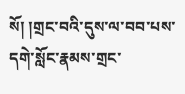སོ། །གྲང་བའི་དུས་ལ་བབ་པས་དགེ་སློང་རྣམས་གྲང་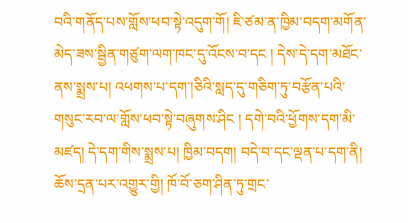བའི་གནོད་པས་གློས་ཕབ་སྟེ་འདུག་གོ། ཇི་ཙམ་ན་ཁྱིམ་བདག་མགོན་མེད་ཟས་སྦྱིན་གཙུག་ལག་ཁང་དུ་འོངས་བ་དང ། དེས་དེ་དག་མཐོང་ནས་སྨྲས་པ། འཕགས་པ་དག་།ཅིའི་སླད་དུ་གཅིག་ཏུ་བརྩོན་པའི་གསུང་རབ་ལ་གློས་ཕབ་སྟེ་བཞུགས་ཤིང ། དགེ་བའི་ཕྱོགས་དག་མི་མཛད། དེ་དག་གིས་སྨྲས་པ། ཁྱིམ་བདག། བདེ་བ་དང་ལྡན་པ་དག་ནི། ཆོས་དྲན་པར་འགྱུར་གྱི། ཁོ་བོ་ཅག་ཤིན་ཏུ་གྲང་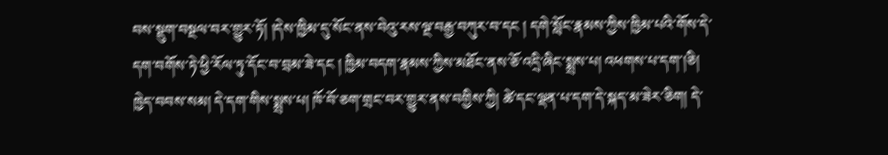བས་སྡུག་བསྔལ་བར་གྱུར་ཏོ། །དེས་ཁྱིམ་དུ་སོང་ནས་བེའུ་རས་ལྔ་བརྒྱ་བཀུར་བ་དང ། དགེ་སློང་རྣམས་ཀྱིས་ཁྱིམ་པའི་གོས་དེ་དག་བགོས་ཏེ་ཕྱི་རོལ་ཏུ་དོང་བ་བྲམ་ཟེ་དང ། ཁྱིམ་བདག་རྣམས་ཀྱིས་མཐོང་ནས་ཅོ་འདྲི་ཞིང་སྨྲས་པ། འཕགས་པ་དག་།ཅི། ཁྱེད་བབས་སམ། དེ་དག་གིས་སྨྲས་པ། ཁོ་བོ་ཅག་གྲང་བར་གྱུར་ནས་བགྱིས་ཀྱི། ཚེ་དང་ལྡན་པ་དག་དེ་སྐད་མ་ཟེར་ཅིག། དེ་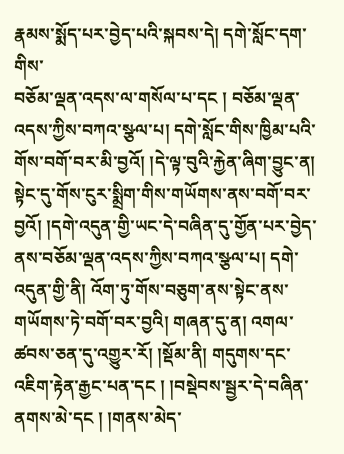རྣམས་སྨོད་པར་བྱེད་པའི་སྐབས་དེ། དགེ་སློང་དག་གིས་
བཅོམ་ལྡན་འདས་ལ་གསོལ་པ་དང ། བཅོམ་ལྡན་འདས་ཀྱིས་བཀའ་སྩལ་པ། དགེ་སློང་གིས་ཁྱིམ་པའི་གོས་བགོ་བར་མི་བྱའོ། །དེ་ལྟ་བུའི་རྐྱེན་ཞིག་བྱུང་ན། སྟེང་དུ་གོས་ངུར་སྨྲིག་གིས་གཡོགས་ནས་བགོ་བར་བྱའོ། །དགེ་འདུན་གྱི་ཡང་དེ་བཞིན་དུ་གྱོན་པར་བྱེད་ནས་བཅོམ་ལྡན་འདས་ཀྱིས་བཀའ་སྩལ་པ། དགེ་འདུན་གྱི་ནི། འོག་ཏུ་གོས་བཅུག་ནས་སྟེང་ནས་གཡོགས་ཏེ་བགོ་བར་བྱའི། གཞན་དུ་ན། འགལ་ཚབས་ཅན་དུ་འགྱུར་རོ། །སྡོམ་ནི། གདུགས་དང་འཇིག་རྟེན་རྒྱང་པན་དང ། །བསྡེབས་སྦྱར་དེ་བཞིན་ནགས་མེ་དང ། །གནས་མེད་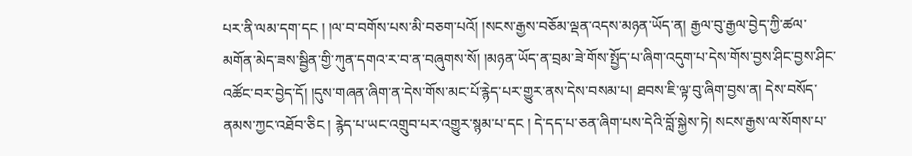པར་ནི་ལམ་དག་དང ། །ལ་བ་བགོས་པས་མི་བཅག་པའོ། །སངས་རྒྱས་བཅོམ་ལྡན་འདས་མཉན་ཡོད་ན། རྒྱལ་བུ་རྒྱལ་བྱེད་ཀྱི་ཚལ་མགོན་མེད་ཟས་སྦྱིན་གྱི་ཀུན་དགའ་ར་བ་ན་བཞུགས་སོ། །མཉན་ཡོད་ན་བྲམ་ཟེ་གོས་སྤྱོད་པ་ཞིག་འདུག་པ་དེས་གོས་བྱས་ཤིང་བྱས་ཤིང་འཚོང་བར་བྱེད་དོ། །དུས་གཞན་ཞིག་ན་དེས་གོས་མང་པོ་རྙེད་པར་གྱུར་ནས་དེས་བསམ་པ། ཐབས་ཇི་ལྟ་བུ་ཞིག་བྱས་ན། དེས་བསོད་ནམས་ཀྱང་འཐོབ་ཅིང ། རྙེད་པ་ཡང་འགྲུབ་པར་འགྱུར་སྙམ་པ་དང ། དེ་དད་པ་ཅན་ཞིག་པས་དེའི་བློ་སྐྱེས་ཏེ། སངས་རྒྱས་ལ་སོགས་པ་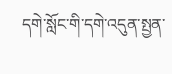དགེ་སློང་གི་དགེ་འདུན་སྤྱན་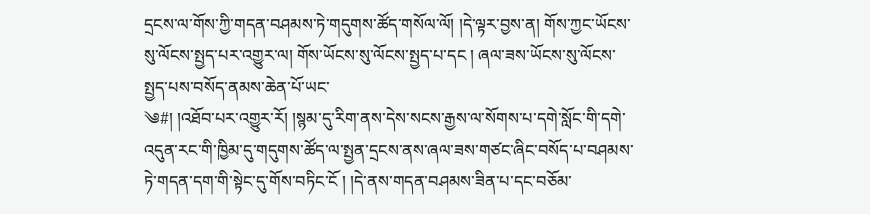དྲངས་ལ་གོས་ཀྱི་གདན་བཤམས་ཏེ་གདུགས་ཚོད་གསོལ་ལོ། །དེ་ལྟར་བྱས་ན། གོས་ཀྱང་ཡོངས་སུ་ལོངས་སྤྱད་པར་འགྱུར་ལ། གོས་ཡོངས་སུ་ལོངས་སྤྱད་པ་དང ། ཞལ་ཟས་ཡོངས་སུ་ལོངས་སྤྱད་པས་བསོད་ནམས་ཆེན་པོ་ཡང་
༄#། །འཐོབ་པར་འགྱུར་རོ། །སྙམ་དུ་རིག་ནས་དེས་སངས་རྒྱས་ལ་སོགས་པ་དགེ་སློང་གི་དགེ་འདུན་རང་གི་ཁྱིམ་དུ་གདུགས་ཚོད་ལ་སྤྱན་དྲངས་ནས་ཞལ་ཟས་གཙང་ཞིང་བསོད་པ་བཤམས་ཏེ་གདན་དག་གི་སྟེང་དུ་གོས་བཏིང་ངོ ། །དེ་ནས་གདན་བཤམས་ཟིན་པ་དང་བཅོམ་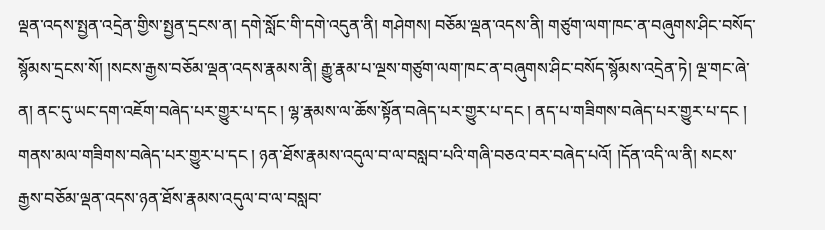ལྡན་འདས་སྤྱན་འདྲེན་གྱིས་སྤྱན་དྲངས་ན། དགེ་སློང་གི་དགེ་འདུན་ནི། གཤེགས། བཅོམ་ལྡན་འདས་ནི། གཙུག་ལག་ཁང་ན་བཞུགས་ཤིང་བསོད་སྙོམས་དྲངས་སོ། །སངས་རྒྱས་བཅོམ་ལྡན་འདས་རྣམས་ནི། རྒྱུ་རྣམ་པ་ལྔས་གཙུག་ལག་ཁང་ན་བཞུགས་ཤིང་བསོད་སྙོམས་འདྲེན་ཏེ། ལྔ་གང་ཞེ་ན། ནང་དུ་ཡང་དག་འཇོག་བཞེད་པར་གྱུར་པ་དང ། ལྷ་རྣམས་ལ་ཆོས་སྟོན་བཞེད་པར་གྱུར་པ་དང ། ནད་པ་གཟིགས་བཞེད་པར་གྱུར་པ་དང ། གནས་མལ་གཟིགས་བཞེད་པར་གྱུར་པ་དང ། ཉན་ཐོས་རྣམས་འདུལ་བ་ལ་བསླབ་པའི་གཞི་བཅའ་བར་བཞེད་པའོ། །དོན་འདི་ལ་ནི། སངས་རྒྱས་བཅོམ་ལྡན་འདས་ཉན་ཐོས་རྣམས་འདུལ་བ་ལ་བསླབ་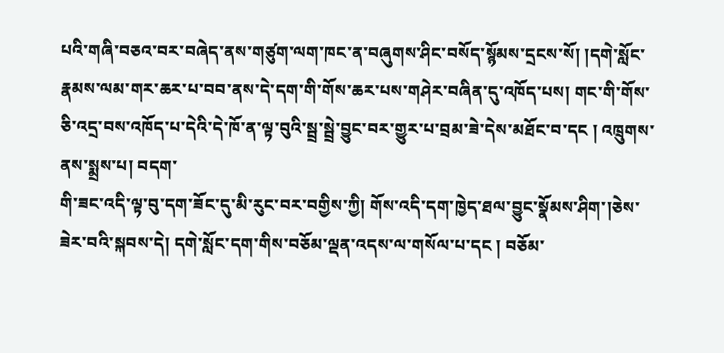པའི་གཞི་བཅའ་བར་བཞེད་ནས་གཙུག་ལག་ཁང་ན་བཞུགས་ཤིང་བསོད་སྙོམས་དྲངས་སོ། །དགེ་སློང་རྣམས་ལམ་གར་ཆར་པ་བབ་ནས་དེ་དག་གི་གོས་ཆར་པས་གཤེར་བཞིན་དུ་འཁོད་པས། གང་གི་གོས་ཅི་འདྲ་བས་འཁོད་པ་དེའི་དེ་ཁོ་ན་ལྟ་བུའི་སྦྲ་སྦྲེ་བྱུང་བར་གྱུར་པ་བྲམ་ཟེ་དེས་མཐོང་བ་དང ། འཁྲུགས་ནས་སྨྲས་པ། བདག་
གི་ཟང་འདི་ལྟ་བུ་དག་ཟོང་དུ་མི་རུང་བར་བགྱིས་ཀྱི། གོས་འདི་དག་ཁྱེད་ཐལ་བྱུང་སྣོམས་ཤིག་།ཅེས་ཟེར་བའི་སྐབས་དེ། དགེ་སློང་དག་གིས་བཅོམ་ལྡན་འདས་ལ་གསོལ་པ་དང ། བཅོམ་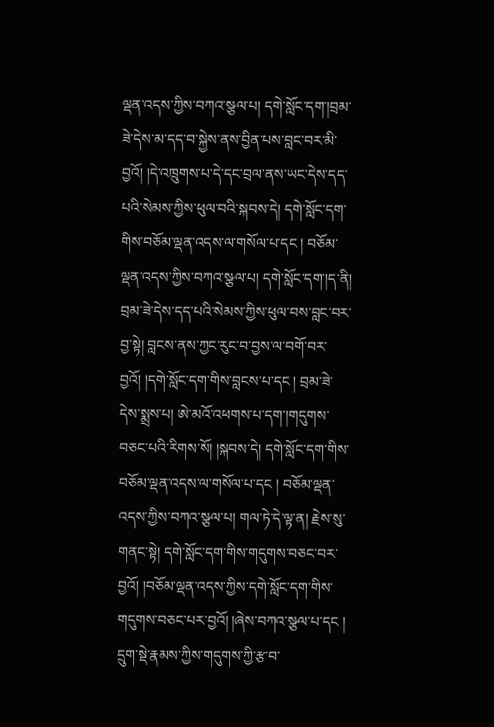ལྡན་འདས་ཀྱིས་བཀའ་སྩལ་པ། དགེ་སློང་དག་།བྲམ་ཟེ་དེས་མ་དད་བ་སྐྱེས་ནས་བྱིན་པས་བླང་བར་མི་བྱའོ། །དེ་འཁྲུགས་པ་དེ་དང་བྲལ་ནས་ཡང་དེས་དད་པའི་སེམས་ཀྱིས་ཕུལ་བའི་སྐབས་དེ། དགེ་སློང་དག་གིས་བཅོམ་ལྡན་འདས་ལ་གསོལ་པ་དང ། བཅོམ་ལྡན་འདས་ཀྱིས་བཀའ་སྩལ་པ། དགེ་སློང་དག་།ད་ནི། བྲམ་ཟེ་དེས་དད་པའི་སེམས་ཀྱིས་ཕུལ་བས་བླང་བར་བྱ་སྟེ། བླངས་ནས་ཀྱང་རུང་བ་བྱས་ལ་བགོ་བར་བྱའོ། །དགེ་སློང་དག་གིས་བླངས་པ་དང ། བྲམ་ཟེ་དེས་སྨྲས་པ། ཨེ་མའོ་འཕགས་པ་དག་།གདུགས་བཅང་པའི་རིགས་སོ། །སྐབས་དེ། དགེ་སློང་དག་གིས་བཅོམ་ལྡན་འདས་ལ་གསོལ་པ་དང ། བཅོམ་ལྡན་འདས་ཀྱིས་བཀའ་སྩལ་པ། གལ་ཏེ་དེ་ལྟ་ན། རྗེས་སུ་གནང་སྟེ། དགེ་སློང་དག་གིས་གདུགས་བཅང་བར་བྱའོ། །བཅོམ་ལྡན་འདས་ཀྱིས་དགེ་སློང་དག་གིས་གདུགས་བཅང་པར་བྱའོ། །ཞེས་བཀའ་སྩལ་པ་དང ། དྲུག་སྡེ་རྣམས་ཀྱིས་གདུགས་ཀྱི་རྩ་བ་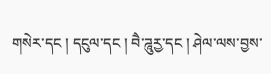གསེར་དང ། དངུལ་དང ། བཻ་ཌཱུརྱ་དང ། ཤེལ་ལས་བྱས་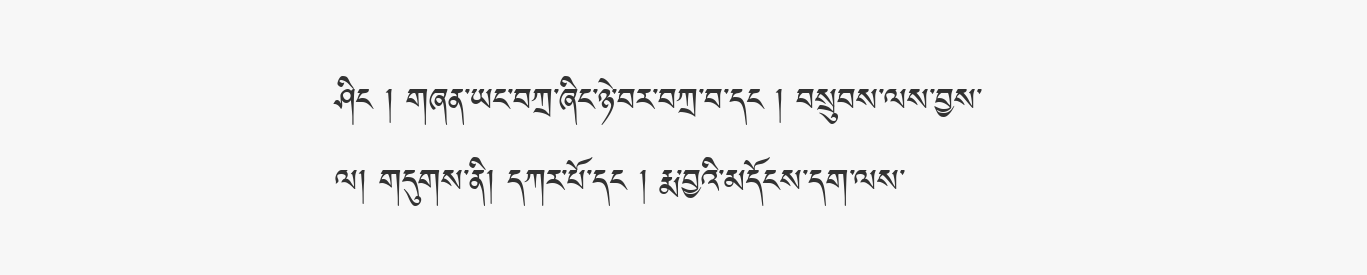ཤིང ། གཞན་ཡང་བཀྲ་ཞིང་ཉེ་བར་བཀྲ་བ་དང ། བསྲུབས་ལས་བྱས་ལ། གདུགས་ནི། དཀར་པོ་དང ། རྨ་བྱའི་མདོངས་དག་ལས་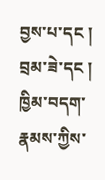བྱས་པ་དང ། བྲམ་ཟེ་དང ། ཁྱིམ་བདག་རྣམས་ཀྱིས་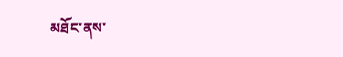མཐོང་ནས་